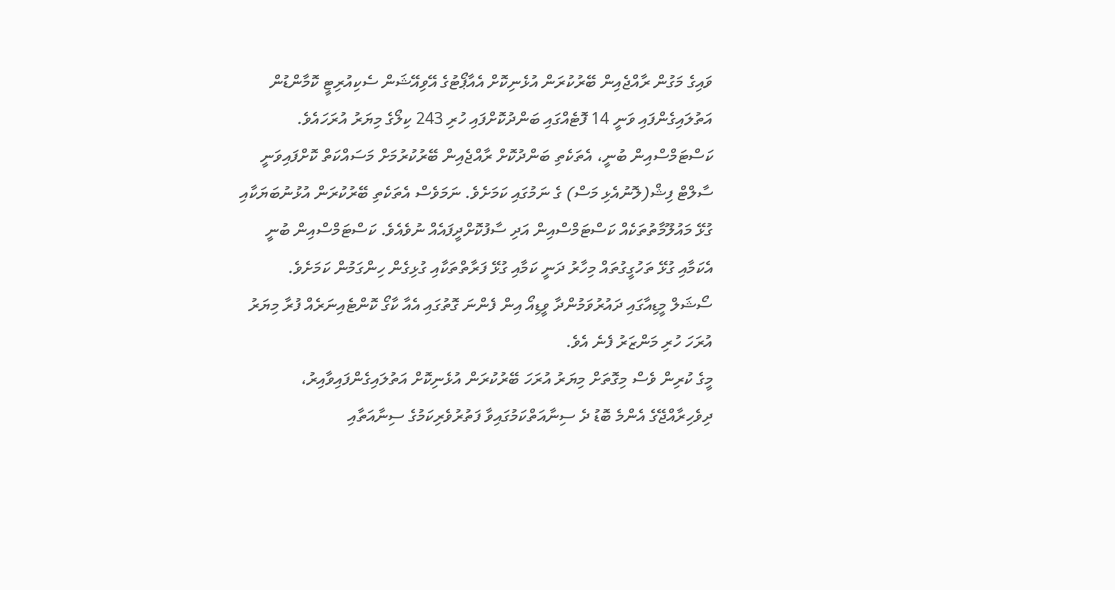ވައިގެ މަގުން ރާއްޖެއިން ބޭރުކުރަން އުޅެނިކޮށް އެއާޕޯޓުގެ އޭވިއޭޝަން ސެކިއުރިޓީ ކޮމާންޑުން އަތުލައިގެންފައި ވަނީ 14 ފޮޓެއްގައި ބަންދުކޮށްފައި ހުރި 243 ކިލޯގެ މިޔަރު އުރަހައެވެ.
ކަސްޓަމްސްއިން ބުނީ، އެތަކެތި ބަންދުކޮށް ރާއްޖެއިން ބޭރުކުރުމަށް މަސައްކަތް ކޮށްފައިވަނީ ސާލްޓް ފިޝް(ލޮނުއެޅި މަސް) ގެ ނަމުގައި ކަމަށެވެ. ނަމަވެސް އެތަކެތި ބޭރުކުރަން އުޅުނުބަޔަކާއި ގުޅޭ މައުލޫމާތުތަކެއް ކަސްޓަމްސްއިން އަދި ސާފުކޮށްދީފައެއް ނުވެއެވެ. ކަސްޓަމްސްއިން ބުނީ އެކަމާއި ގުޅޭ ތަހުގީގުތައް މިހާރު ދަނީ ކަމާއި ގުޅޭ ފަރާތްތަކާއި ގުޅިގެން ހިންގަމުން ކަމަށެވެ.
ސޯޝަލް މީޑިއާގައި ދައުރުވަމުންދާ ވީޑިއޯ އިން ފެންނަ ގޮތުގައި އެއާ ކާގޯ ކޮންޓެއިނަރެއް ފުރާ މިޔަރު އުރަހަ ހުރި މަންޒަރު ފެނެ އެވެ.
މީގެ ކުރިން ވެސް މިގޮތަށް މިޔަރު އުރަހަ ބޭރުކުރަން އުޅެނިކޮށް އަތުލައިގެންފައިވާއިރު، ދިވެހިރާއްޖޭގެ އެންމެ ބޮޑު ދެ ސިނާއަތްކަމުގައިވާ ފަތުރުވެރިކަމުގެ ސިނާއަތާއި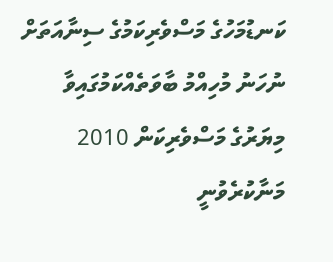ކަނޑުމަހުގެ މަސްވެރިކަމުގެ ސިނާއަތަށް ނުހަނު މުހިއްމު ބާވަތެއްކަމުގައިވާ މިޔަރުގެ މަސްވެރިކަން 2010 މަނާކުރެވުނީ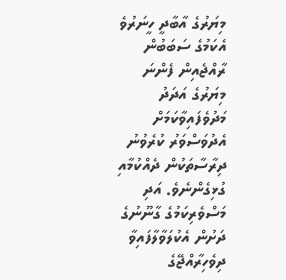މިޔަރުގެ އާބާދީ ހީނަރުވެ އެކަމުގެ ސަބަބުން ރާއްޖެއިން ފެންނަ މިޔަރުގެ އަދަދު މަދުވެފައިވާކަމަށް އެދުވަސްވަރު ކުރެވުނު ދިރާސާތަކުން ދެއްކުމާއި ގުޅިގެންނެވެ. އަދި މަސްވެރިކަމުގެ ގާނޫނުގެ ދަށުން އެކުލަވާލާފައިވާ ދިވެހިރާއްޖޭގެ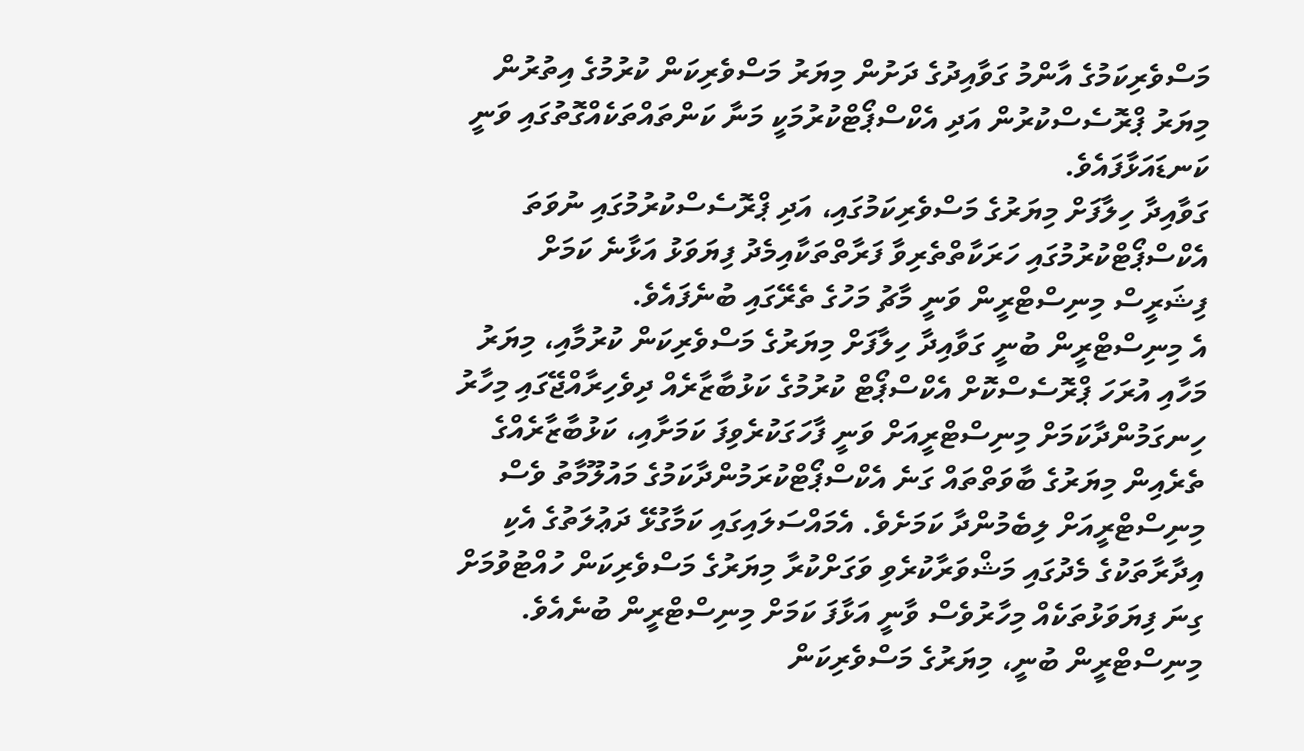މަސްވެރިކަމުގެ އާންމު ގަވާއިދުގެ ދަށުން މިޔަރު މަސްވެރިކަން ކުރުމުގެ އިތުރުން މިޔަރު ޕްރޮސެސްކުރުން އަދި އެކްސްޕޯޓްކުރުމަކީ މަނާ ކަންތައްތަކެއްގޮތުގައި ވަނީ ކަނޑައަޅާފައެވެ.
ގަވާއިދާ ހިލާފަށް މިޔަރުގެ މަސްވެރިކަމުގައި، އަދި ޕްރޮސެސްކުރުމުގައި ނުވަތަ އެކްސްޕޯޓްކުރުމުގައި ހަރަކާތްތެރިވާ ފަރާތްތަކާއިމެދު ފިޔަވަޅު އަޅާނެ ކަމަށް ފިޝަރީސް މިނިސްޓްރީން ވަނީ މާޗު މަހުގެ ތެރޭގައި ބުނެފައެވެ.
އެ މިނިސްޓްރީން ބުނީ ގަވާއިދާ ހިލާފަށް މިޔަރުގެ މަސްވެރިކަން ކުރުމާއި، މިޔަރު މަހާއި އުރަހަ ޕްރޮސެސްކޮށް އެކްސްޕޯޓް ކުރުމުގެ ކަޅުބާޒާރެއް ދިވެހިރާއްޖޭގައި މިހާރު ހިނގަމުންދާކަމަށް މިނިސްޓްރީއަށް ވަނީ ފާހަގަކުރެވިފަ ކަމަށާއި، ކަޅުބާޒާރެއްގެ ތެރެއިން މިޔަރުގެ ބާވަތްތައް ގަނެ އެކްސްޕޯޓްކުރަމުންދާކަމުގެ މައުލޫމާތު ވެސް މިނިސްޓްރީއަށް ލިބެމުންދާ ކަމަށެވެ. އެމައްސަލައިގައި ކަމާގުޅޭ ދަޢުލަތުގެ އެކި އިދާރާތަކުގެ މެދުގައި މަޝްވަރާކުރެވި ވަގަށްކުރާ މިޔަރުގެ މަސްވެރިކަން ހުއްޓުވުމަށް ގިނަ ފިޔަވަޅުތަކެއް މިހާރުވެސް ވާނީ އަޅާފަ ކަމަށް މިނިސްޓްރީން ބުނެއެވެ.
މިނިސްޓްރީން ބުނީ، މިޔަރުގެ މަސްވެރިކަން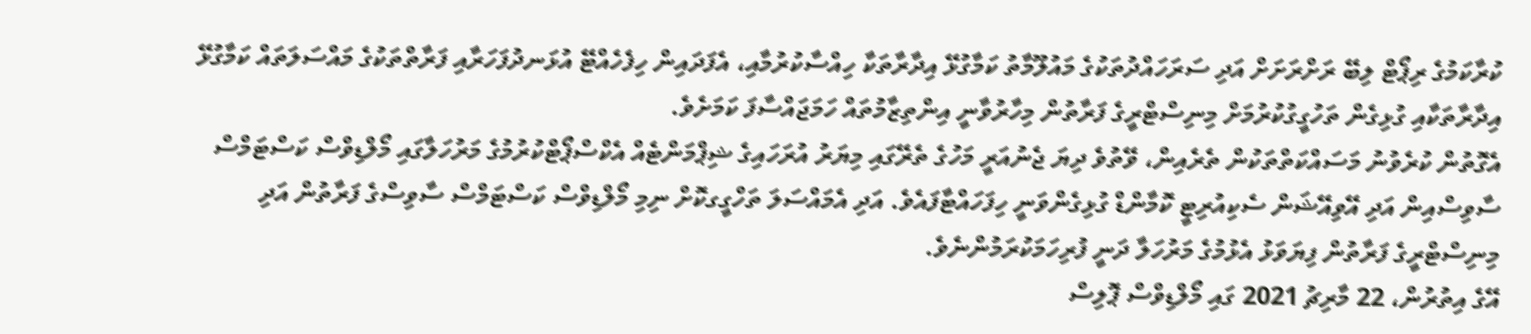ކުރާކަމުގެ ރިޕޯޓް ލިބޭ ރަށްރަށަށް އަދި ސަރަހައްދުތަކުގެ މައުލޫމާތު ކަމާގުޅޭ އިދާރާތަކާ ހިއްސާކުރުމާއި، އެފަދައިން ހިފެހެއްޓޭ އުޅަނދުފަހަރާއި ފަރާތްތަކުގެ މައްސަލަތައް ކަމާގުޅޭ އިދާރާތަކާއި ގުޅިގެން ތަހުގީގުކުރުމަށް މިނިސްޓްރީގެ ފަރާތުން މިހާރުވާނީ އިންތިޒާމުތައް ހަމަޖައްސާފަ ކަމަށެވެ.
އެގޮތުން ކުރެވުނު މަސައްކަތްތަކުން ތެރެއިން، ވޭތުވެ ދިޔަ ޖެނުއަރީ މަހުގެ ތެރޭގައި މިޔަރު އުރަހައިގެ ޝިޕްމަންޓެއް އެކްސްޕޯޓްކުރުމުގެ މަރުހަލާގައި މޯލްޑިވްސް ކަސްޓަމްސް ސާވިސްއިން އަދި އޭވިއޭޝަން ސެކިއުރިޓީ ކޮމާންޑް ގުޅިގެންވަނީ ހިފަހައްޓާފައެވެ. އަދި އެމައްސަލަ ތަހްގީގކޮށް ނިމި މޯލްޑިވްސް ކަސްޓަމްސް ސާވިސްގެ ފަރާތުން އަދި މިނިސްޓްރީގެ ފަރާތުން ފިޔަވަޅު އެޅުމުގެ މަރުހަލާ ދަނީ ފުރިހަމަކުރަމުންނެވެ.
އޭގެ އިތުރުން، 22 މާރިޗު 2021 ގައި މޯލްޑިވްސް ޕޮލިސް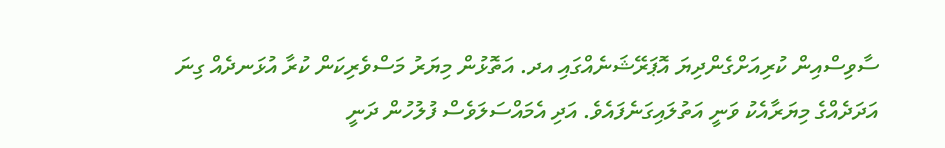ސާވިސްއިން ކުރިއަށްގެންދިޔަ އޮޕަރޭޝަނެއްގައި އދ. އަތޮޅުން މިޔަރު މަސްވެރިކަން ކުރާ އުޅަނދެއް ގިނަ އަދަދެއްގެ މިޔަރާއެކު ވަނީ އަތުލައިގަނެފައެވެ. އަދި އެމައްސަލަވެސް ފުލުހުން ދަނީ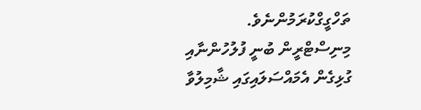ތަހްގީގްކުރަމުންނެވެ.
މިނިސްޓްރީން ބުނީ ފުލުހުންނާއި ގުޅިގެން އެމައްސަލައިގައި ޝާމިލުވާ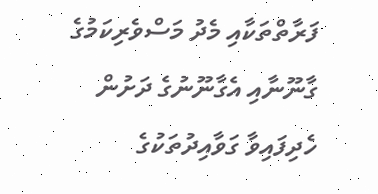ފަރާތްތަކާއި މެދު މަސްވެރިކަމުގެ ގާނޫނާއި އެގާނޫނުގެ ދަށުން ހެދިފައިވާ ގަވާއިދުތަކުގެ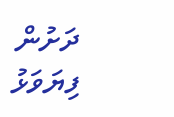ދަށުން ފިޔަވަޅު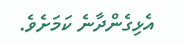އެޅިގެންދާނެ ކަމަށެވެ.